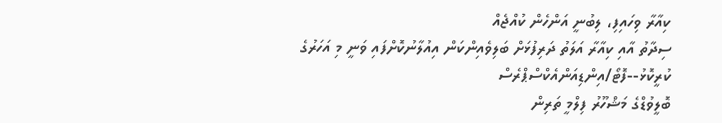ކިއާރާ ވިހައިފި، ލިބުނީ އަންހެން ކުއްޖެއް
ސިދާތު އާއި ކިއާރާ އަލަތު ދަރިފުޅަށް ބަލިވެއިންކަން އިއުލާނުކޮށްފައި ވަނީ މި އަހަރުގެ ކުރީކޮޅު--ފޮޓޯ/އިންޑިއަންއެކްސްޕްރެސް
ބޮލީވުޑްގެ މަޝްހޫރު ފިލްމީ ތަރިން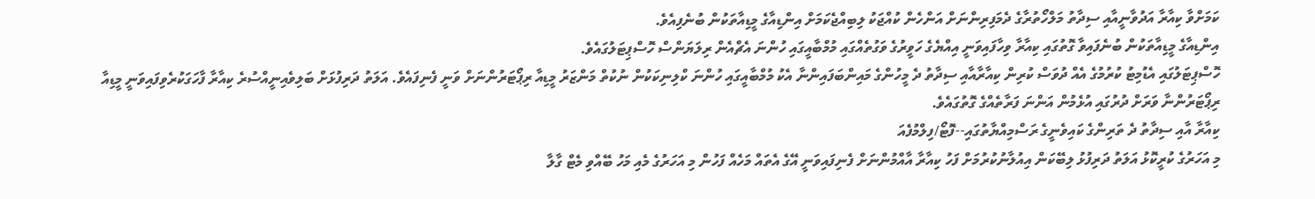ކަމަށްވާ ކިއާރާ އަދުވާނީއާއި ސިދާތު މަލްހޯތުރާގެ ދެމަފިރިންނަށް އަންހެން ކުއްޖަކު ލިބިއްޖެކަމަށް އިންޑިއާގެ މީޑިއާތަކުން ބުނެފިއެވެ.
އިންޑިއާގެ މީޑިއާތަކުން ބުނެފައިވާ ގޮތުގައި ކިއާރާ ވިހާފައިވަނީ އިއްޔެގެ ހަވީރުގެ ވަގުތެއްގައި މުމްބާއީގައި ހުންނަ އެޗްއެން ރިލަޔަންސް ހޮސްޕިޓަލުގައެވެ.
ހޮސްޕިޓަލުގައި އެޑުމިޓު ކުރުމުގެ އެއް ދުވަސް ކުރިން ކިއާރާއާއި ސިދާތު ދެ މީހުންގެ މައިންބަފައިންނާ އެކު މުމްބާއީގައި ހުންނަ ކްލިނިކަކުން ނުކުތް މަންޒަރު މީޑިއާ ރިޕޯޓަރުންނަށް ވަނީ ފެނިފައެވެ. އަލަތު ދަރިފުޅަށް ބަލިވެއިނީއްސުރެ ކިއާރާ ފާހަގަކުރެވިފައިވަނީ މީޑިއާ ރިޕޯޓަރުންނާ ވަރަށް ދުރުގައި އުޅެމުން އަންނަ ފަރާތެއްގެ ގޮތުގައެވެ.
ކިއާރާ އާއި ސިދާތު ދެ ތަރިންގެ ކައިވެނީގެ ރަސްމިއްޔާތުގައި--ފޮޓޯ/ފިލްމުފެއަ
މި އަހަރުގެ ކުރީކޮޅު އަލަތު ދަރިފުޅު ލިބޭކަން އިއުލާނުކުރުމަށް ފަހު ކިއާރާ އާއްމުންނަށް ފެނިފައިވަނީ އޭގެ އެތައް މަހެއް ފަހުން މި އަހަރުގެ މެއި މަހު ބޭއްވި މެޓް ގާލާ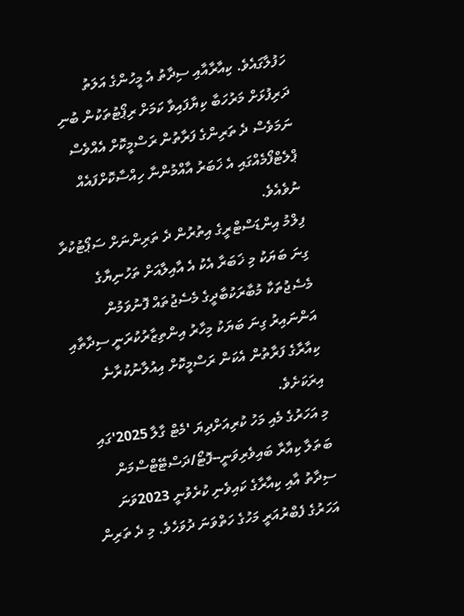ހަފުލާގައެވެ. ކިއާރާއާއި ސިދާތު އެ މީހުންގެ އަލަތު ދަރިފުޅަށް މަރުހަބާ ކިޔާފައިވާ ކަމަށް ރިޕޯޓުތަކުން ބުނި ނަމަވެސް ދެ ތަރިންގެ ފަރާތުން ރަސްމީކޮށް އެއްވެސް ޕްލެޓްފޯމެއްގައި އެ ޚަބަރު އާއްމުންނާ ހިއްސާކޮށްފައެއް ނުވެއެވެ.
ފިލްމު އިންޑަސްޓްރީގެ އިތުރުން ދެ ތަރިންނަށް ސަޕޯޓުކުރާ ގިނަ ބަޔަކު މި ޚަބަރާ އެކު އެ އާއިލާއަށް ތަހުނިޔާގެ މެސެޖުތަކާ މުބާރަކުބާދީގެ މެސެޖުތައް ފޮނުވަމުން އަންނައިރު ގިނަ ބަޔަކު މިހާރު އިންތިޒާރުކުރަނީ ސިދާތާއި ކިއާރާގެ ފަރާތުން އެކަން ރަސްމީކޮށް އިއުލާނުކުރާނެ އިރަކަށެވެ.
މި އަހަރުގެ މެއި މަހު ކުރިއަށްދިޔަ 'މެޓް ގާލާ 2025'ގައި ބަތަލާ ކިއާރާ ބައިވެރިވަނީ--ފޮޓޯ/ދަސްޓޭޓްސްމަން
ސިދާތު އާއި ކިއާރާގެ ކައިވެނި ކުރެވުނީ 2023ވަނަ އަހަރުގެ ފެބްރުއަރީ މަހުގެ ހަތްވަނަ ދުވަހެވެ. މި ދެ ތަރިން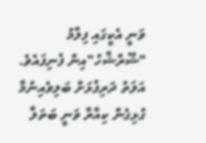ވަނީ އެކީގައި ފިލްމު "ޝޭރްޝާހު"އިން ފެނިފައެވެ.
އަލަތު ދަރިފުޅަށް ބަލިވެއިނުމާ ގުޅިގެން ކިއާރާ ވަނީ ބަތަލާ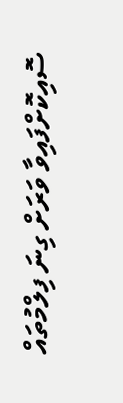ސޮއިކޮށްފައިވާ ވަރަށް ގިނަ ފިލްމުތައް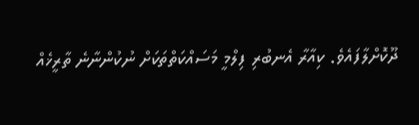ދޫކޮށްލާފައެވެ. ކިއާރާ އެނބުރި ފިލްމީ މަސައްކަތްތަކަށް ނުކުންނާނެ ތާރީޚެއް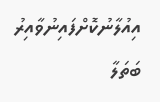އިއުލާނުކޮށްފައިނުވާއިރު ބަތަލާ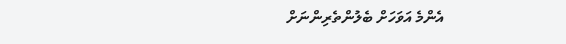އެންމެ އަވަހަށް ބެލުންތެރިންނަށް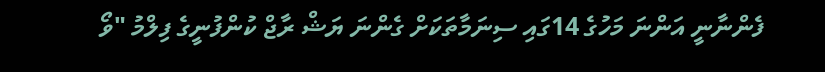ފެންނާނީ އަންނަ މަހުގެ 14ގައި ސިނަމާތަކަށް ގެންނަ ޔަޝް ރާޖް ކުންފުނީގެ ފިލްމު "ވޯ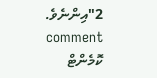2"އިންނެވެ.
comment ކޮމެންޓް